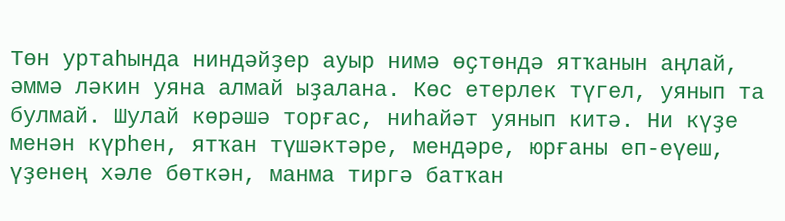Төн уртаһында ниндәйҙер ауыр нимә өҫтөндә ятҡанын аңлай, әммә ләкин уяна алмай ыҙалана. Көс етерлек түгел, уянып та булмай. Шулай көрәшә торғас, ниһайәт уянып китә. Ни күҙе менән күрһен, ятҡан түшәктәре, мендәре, юрғаны еп-еүеш, үҙенең хәле бөткән, манма тиргә батҡан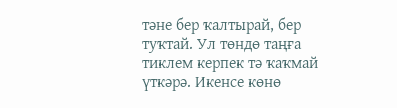тәне бер ҡалтырай, бер туҡтай. Ул төндө таңға тиклем керпек тә ҡаҡмай үткәрә. Икенсе көнө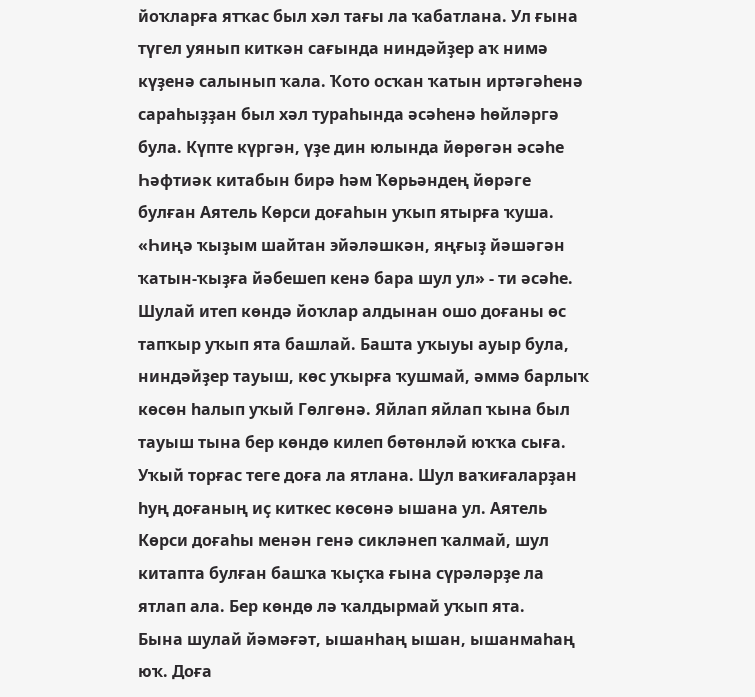йоҡларға ятҡас был хәл тағы ла ҡабатлана. Ул ғына түгел уянып киткән сағында ниндәйҙер аҡ нимә күҙенә салынып ҡала. Ҡото осҡан ҡатын иртәгәһенә сараһыҙҙан был хәл тураһында әсәһенә һөйләргә була. Күпте күргән, үҙе дин юлында йөрөгән әсәһе Һәфтиәк китабын бирә һәм Ҡөрьәндең йөрәге булған Аятель Көрси доғаһын уҡып ятырға ҡуша. «Һиңә ҡыҙым шайтан эйәләшкән, яңғыҙ йәшәгән ҡатын-ҡыҙға йәбешеп кенә бара шул ул» - ти әсәһе. Шулай итеп көндә йоҡлар алдынан ошо доғаны өс тапҡыр уҡып ята башлай. Башта уҡыуы ауыр була, ниндәйҙер тауыш, көс уҡырға ҡушмай, әммә барлыҡ көсөн һалып уҡый Гөлгөнә. Яйлап яйлап ҡына был тауыш тына бер көндө килеп бөтөнләй юҡҡа сыға. Уҡый торғас теге доға ла ятлана. Шул ваҡиғаларҙан һуң доғаның иҫ киткес көсөнә ышана ул. Аятель Көрси доғаһы менән генә сикләнеп ҡалмай, шул китапта булған башҡа ҡыҫҡа ғына сүрәләрҙе ла ятлап ала. Бер көндө лә ҡалдырмай уҡып ята.
Бына шулай йәмәғәт, ышанһаң ышан, ышанмаһаң юҡ. Доға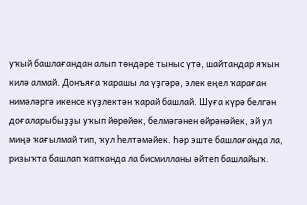уҡый башлағандан алып төндәре тыныс үтә, шайтандар яҡын килә алмай. Донъяға ҡарашы ла үҙгәрә, элек еңел ҡараған нимәләргә икенсе күҙлектән ҡарай башлай. Шуға күрә белгән доғаларыбыҙҙы уҡып йөрөйөк, белмәгәнен өйрәнәйек, эй ул миңә ҡағылмай тип, ҡул һелтәмәйек. Һәр эште башлағанда ла, ризыҡта башлап ҡапҡанда ла бисмилланы әйтеп башлайыҡ.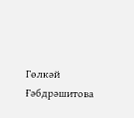Гөлкәй Ғәбдрәшитова